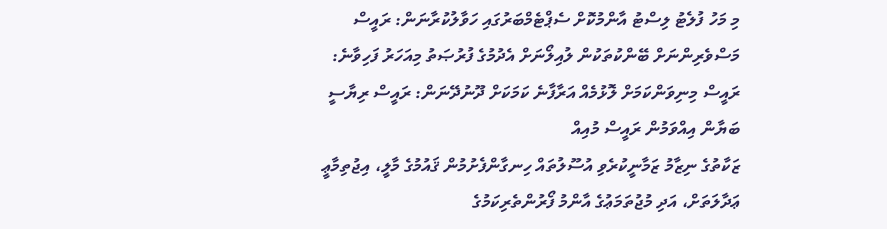މި މަހު ފުލެޓު ލިސްޓު އާންމުކޮށް ސެޕްޓެމްބަރުގައި ހަވާލުކުރާނަން: ރައީސް މަސްވެރިންނަށް ބޭންކުތަކުން ލުއިލޯނަށް އެދުމުގެ ފުރުޞަތު މިއަހަރު ފަހިވާނެ: ރައީސް މިނިވަންކަމަށް ލޮޅުމެއް އަރާފާނެ ކަމަކަށް ދޫނުދޭނަން: ރައީސް ރިޔާސީ ބަޔާން އިއްވަމުން ރައީސް މުއިއް
ޒަކާތުގެ ނިޒާމު ޒަމާނީކުރެވި އުސޫލުތައް ހިނގާންފެށުމުން ޤައުމުގެ މާލީ، އިޖުތިމާޢީ ޢަދާލަތަށް، އަދި މުޖުތަމަޢުގެ އާންމު ފޯރުންތެރިކަމުގެ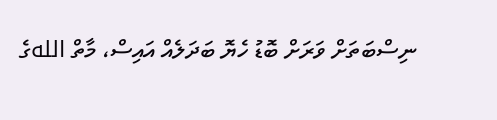ނިސްބަތަށް ވަރަށް ބޮޑު ހެޔޮ ބަދަލެއް އައިސް، މާތް اللهގެ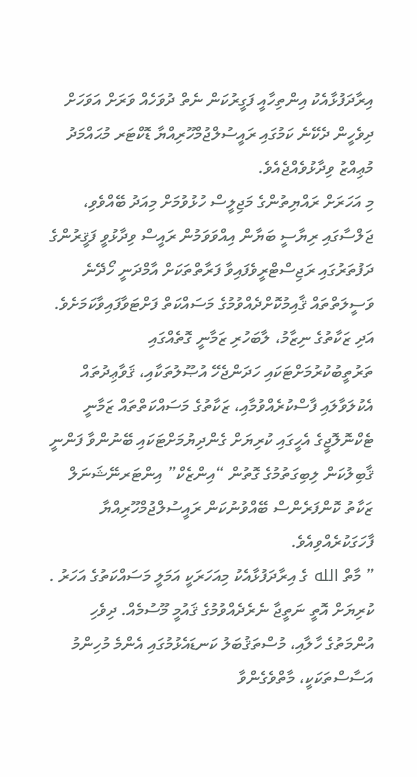އިރާދަފުޅާއެކު އިންތިހާއީ ފަގީރުކަން ނެތް ދުވަހެއް ވަރަށް އަވަހަށް ދިވެހީން ދެކޭނެ ކަމުގައި ރައީސުލްޖުމްހޫރިއްޔާ ޑޮކްޓަރ މުޙައްމަދު މުޢިއްޒު ވިދާޅުވެއްޖެއެވެ.
މި އަހަރަށް ރައްޔިތުންގެ މަޖިލީސް ހުޅުވުމަށް މިއަދު ބޭއްވެވި، ޖަލްސާގައި ރިޔާސީ ބަޔާން އިއްވަވަމުން ރައީސް ވިދާޅުވީ ފަޤީރުންގެ ދަފުތަރުގައި ރަޖިސްޓްރީވެފައިވާ ފަރާތްތަކަށް އާމްދަނީ ހޯދޭނެ ވަސީލަތްތައް ޤާއިމުކޮށްދެއްވުމުގެ މަސައްކަތް ފަށްޓަވާފައިވާކަމަށެވެ. އަދި ޒަކާތުގެ ނިޒާމު، ލާބަހުރި ޒަމާނީ ގޮތެއްގައި ތަރުތީބުކުރުމަށްޓަކައި ހަދަންޖެހޭ އުޞޫލުތަކާއި، ޤަވާޢިދުތައް އެކުލަވާލައި ފާސްކުރެއްވުމާއި، ޒަކާތުގެ މަސައްކަތްތައް ޒަމާނީ ޓެކްނޮލޮޖީގެ އެހީގައި ކުރިޔަށް ގެންދިޔުމަށްޓަކައި ބޭނުންވާ ފަންނީ ޤާބިލުކަން ލިބިގަތުމުގެ ގޮތުން “އިންޒެކް” އިންޓަރނޭޝަނަލް ޒަކާތު ކޮންފަރެންސް ބޭއްވުނުކަން ރައީސުލްޖުމްހޫރިއްޔާ ފާހަގަކުރެއްވިއެވެ.
” މާތް الله ގެ އިރާދަފުޅާއެކު މިއަހަރަކީ އަމަލީ މަސައްކަތުގެ އަހަރު . ކުރިޔަށް އޮތީ ނަތީޖާ ނެރެދެއްވުމުގެ ޤައުމީ މޫސުމެއް. ދިވެހި އުންމަތުގެ ހާލާއި، މުސްތަޤުބަލު ކަނޑައެޅުމުގައި އެންމެ މުހިންމު އަސާސްތަކަކީ، މާތްވެގެންވާ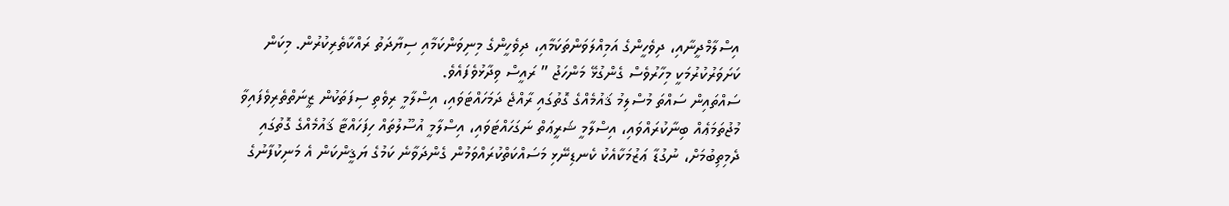އިސްލާމްދީނާއި، ދިވެހީންގެ އަމިއްލަވަންތަކަމާއި، ދިވެހީންގެ މިނިވަންކަމާއި ސިޔާދަތު ރައްކާތެރިކުރުން. މިކަން ކަށަވަރުކުރުމަކީ މިހާރުވެސް ގެންގުޅޭ މަންހަޖު ” ރައީސް ވިދާޅުވެފައެވެ.
ސައްތައިން ސައްތަ މުސްލިމު ޤައުމެއްގެ ގޮތުގައި ރާއްޖެ ދަމަހައްޓަވައި، އިސްލާމީ ރިވެތި ސިފަތަކުން ޒީނަތްތެރިވެފައިވާ މުޖުތަމަޢެއް ބިނާކުރައްވައި، އިސްލާމީ ޝަރީޢަތް ނަގަހައްޓަވައި، އިސްލާމީ އުސޫލުތައް ހިފަހައްޓާ ޤައުމެއްގެ ގޮތުގައި ދެމިތިބުމަށް، ނުގުޑާ ޢަޒުމަކާއެކު ކެނޑިނޭޅި މަސައްކަތްކުރައްވަމުން ގެންދަވާނެ ކަމުގެ ޔަޤީންކަން އެ މަނިކުފާނުގެ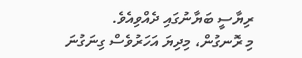ރިޔާސީ ބަޔާނުގައި ދެއްވިއެވެ.
މި ރޮނގުން، މިދިޔަ އަހަރުވެސް ގިނަގުނަ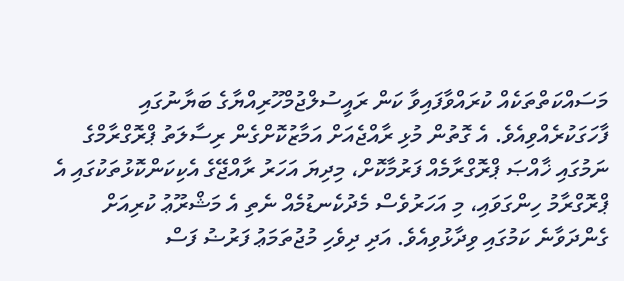މަސައްކަތްތަކެއް ކުރައްވާފައިވާ ކަން ރައީސުލްޖުމްހޫރިއްޔާގެ ބަޔާނުގައި ފާހަގަކުރެއްވިއެވެ. އެ ގޮތުން މުޅި ރާއްޖެއަށް އަމާޒުކޮށްގެން ރިސާލަތު ޕްރޮގްރާމްގެ ނަމުގައި ޚާއްޞަ ޕްރޮގްރާމެއް ފަރުމާކޮށް، މިދިޔަ އަހަރު ރާއްޖޭގެ އެކިކަންކޮޅުތަކުގައި އެ ޕްރޮގްރާމު ހިންގަވައި، މި އަހަރުވެސް މެދުކެނޑުމެއް ނެތި އެ މަޝްރޫޢު ކުރިއަށް ގެންދަވާނެ ކަމުގައި ވިދާޅުވިއެވެ. އަދި ދިވެހި މުޖުތަމަޢު ފަރުޟު ފަސް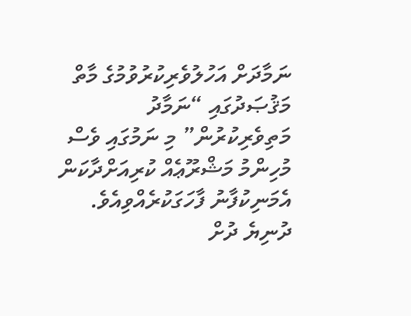ނަމާދަށް އަހުލުވެރިކުރުވުމުގެ މާތް މަޤުޞަދުގައި “ނަމާދު މަތިވެރިކުރުން” މި ނަމުގައި ވެސް މުހިންމު މަޝްރޫޢެއް ކުރިއަށްދާކަން އެމަނިކުފާނު ފާހަގަކުރެއްވިއެވެ.
ދުނިޔެ ދުށް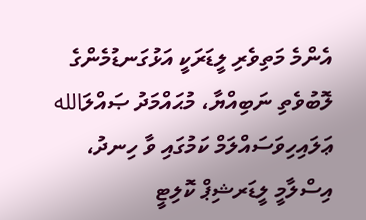އެންމެ މަތިވެރި ލީޑަރަކީ އަޅުގަނޑުމެންގެ ލޮބުވެތި ނަބިއްޔާ، މުޙައްމަދު ޞައްލަالله ޢަލައިހިވަސައްލަމް ކަމުގައި ވާ ހިނދު، އިސްލާމީ ލީޑަރޝިޕް ކޮލިޓީ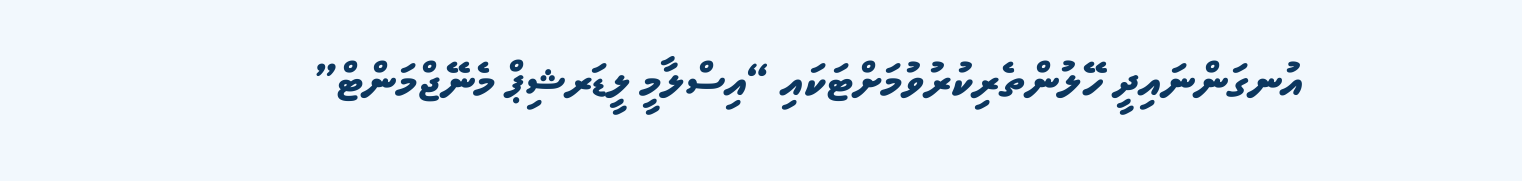އުނގަންނައިދީ ހޭލުންތެރިކުރުވުމަށްޓަކައި “އިސްލާމީ ލީޑަރޝިޕް މެނޭޖްމަންޓް”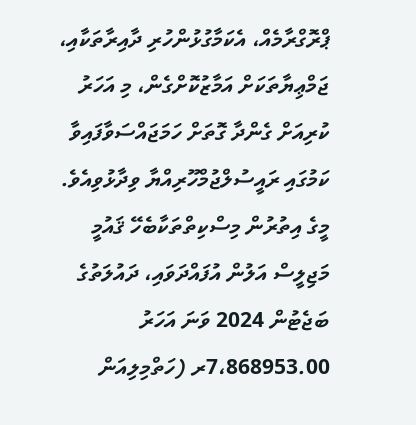ޕްރޮގްރާމެއް، އެކަމާގުޅުންހުރި ދާއިރާތަކާއި، ޖަމްޢިޔާތަކަށް އަމާޒުކޮށްގެން، މި އަހަރު ކުރިއަށް ގެންދާ ގޮތަށް ހަމަޖައްސަވާފައިވާ ކަމުގައި ރައީސުލްޖުމްހޫރިއްޔާ ވިދާޅުވިއެވެ.
މީގެ އިތުރުން މިސްކިތްތަކާބެހޭ ޤައުމީ މަޖިލީސް އަލުން އުފައްދަވައި، ދައުލަތުގެ ބަޖެޓުން 2024 ވަނަ އަހަރު 7،868953.00ރ (ހަތްމިލިއަން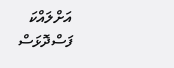އަށްލައްކަ ފަސްދޮޅަސް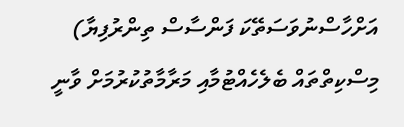އަށްހާސްނުވަސަތޭކަ ފަންސާސް ތިންރުފިޔާ) މިސްކިތްތައް ބެލެހެއްޓުމާއި މަރާމާތުކުރުމަށް ވާނީ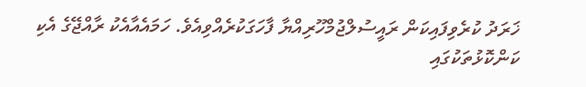ޚަރަދު ކުރެވިފައިކަން ރައީސުލްޖުމްހޫރިއްޔާ ފާހަގަކުރެއްވިއެވެ. ހަމައެއާއެކު ރާއްޖޭގެ އެކި ކަންކޮޅުތަކުގައި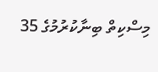މިސްކިތް ބިނާކުރުމުގެ 35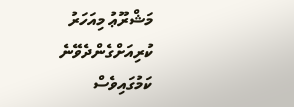މަޝްރޫޢު މިއަހަރު ކުރިއަށްގެންދެވޭނެ ކަމުގައިވެސް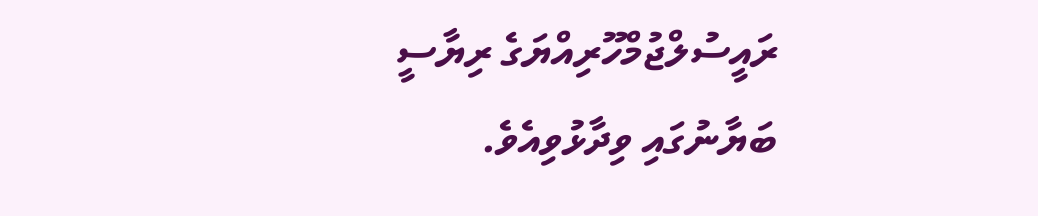ރައީސުލްޖުމްހޫރިއްޔަގެ ރިޔާސީ ބަޔާނުގައި ވިދާޅުވިއެވެ.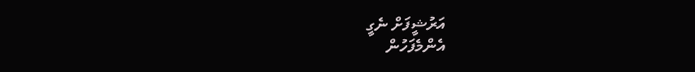އަރުޝީފަށް ނެގީ
އެންމެފަހުން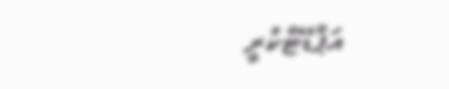އަޕްޑޭޓްކުރީ